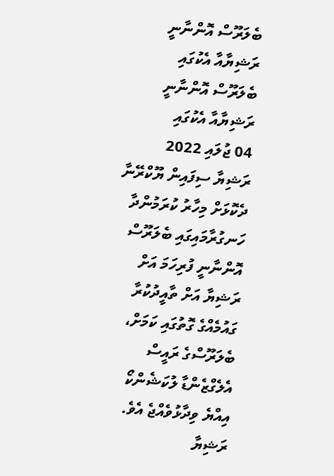ބެލަރޫސް އޮންނާނީ ރަޝިޔާއާ އެކުގައި
ބެލަރޫސް އޮންނާނީ ރަޝިޔާއާ އެކުގައި
04 ޖުލައި 2022
ރަޝިޔާ ސިފައިން ޔޫކްރޭނާ ދެކޮޅަށް މިހާރު ކުރަމުންދާ ހަނގުރާމައިގައި ބެލަރޫސް އޮންނާނީ ފުރިހަމަ އަށް ރަޝިޔާ އަށް ތާއީދުކުރާ ގައުމެއްގެ ގޮތުގައި ކަމަށް، ބެލަރޫސްގެ ރައީސް އެލެގްޒެންޑާ ލުކަޝެންކޯ އިއްޔެ ވިދާޅުވެއްޖެ އެވެ.
ރަޝިޔާ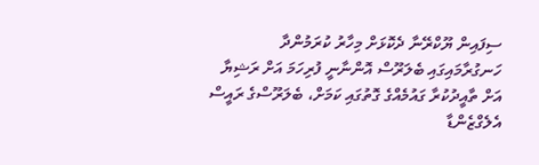ސިފައިން ޔޫކްރޭނާ ދެކޮޅަށް މިހާރު ކުރަމުންދާ ހަނގުރާމައިގައި ބެލަރޫސް އޮންނާނީ ފުރިހަމަ އަށް ރަޝިޔާ އަށް ތާއީދުކުރާ ގައުމެއްގެ ގޮތުގައި ކަމަށް، ބެލަރޫސްގެ ރައީސް އެލެގްޒެންޑާ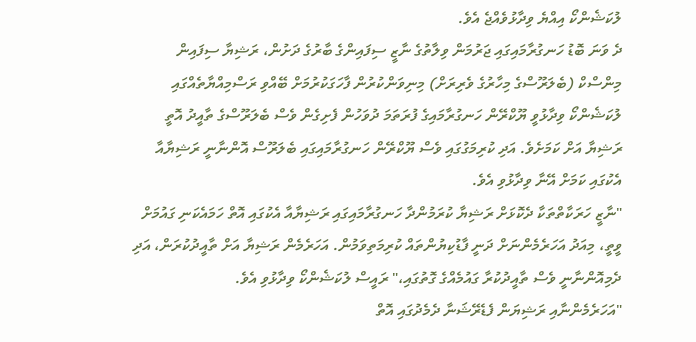ލުކަޝެންކޯ އިއްޔެ ވިދާޅުވެއްޖެ އެވެ.
ދެ ވަނަ ބޮޑު ހަނގުރާމައިގައި ޖަރުމަން ވިލާތުގެ ނާޒީ ސިފައިންގެ ބާރުގެ ދަށުން، ރަޝިޔާ ސިފައިން މިންސްކް (ބެލަރޫސްގެ މިހާރުގެ ވެރިރަށް) މިނިވަންކުރުން ފާހަގަކުރުމަށް ބޭއްވި ރަސްމިއްޔާތެއްގައި ލުކަޝެންކޯ ވިދާޅުވީ ޔޫކްރޭން ހަނގުރާމައިގެ ފުރަތަމަ ދުވަހުން ފެށިގެން ވެސް ބެލަރޫސްގެ ތާއީދު އޮތީ ރަޝިޔާ އަށް ކަމަށެވެ. އަދި ކުރިމަގުގައި ވެސް ޔޫކްރޭން ހަނގުރާމައިގައި ބެލަރޫސް އޮންނާނީ ރަޝިޔާއާ އެކުގައި ކަމަށް އޭނާ ވިދާޅުވި އެވެ.
"ނާޒީ ހަރަކާތްތަކާ ދެކޮޅަށް ރަޝިޔާ ކުރަމުންދާ ހަނގުރާމައިގައި ރަޝިޔާއާ އެކުގައި އޮތް ހަމައެކަނި ގައުމަށް ވީތީ، މިއަދު އަހަރެމެންނަށް ދަނީ ފާޑުކިޔުންތައް ކުރިމަތިވަމުން. އަހަރެމެން ރަޝިޔާ އަށް ތާއީދުކުރަން، އަދި ދެމިއޮންނާނީ ވެސް ތާއީދުކުރާ ގައުމެއްގެ ގޮތުގައި،" ރައީސް ލުކަޝެންކޯ ވިދާޅުވި އެވެ.
"އަހަރެމެންނާއި ރަޝިޔަން ފެޑެރޭޝަނާ ދެމެދުގައި އޮތް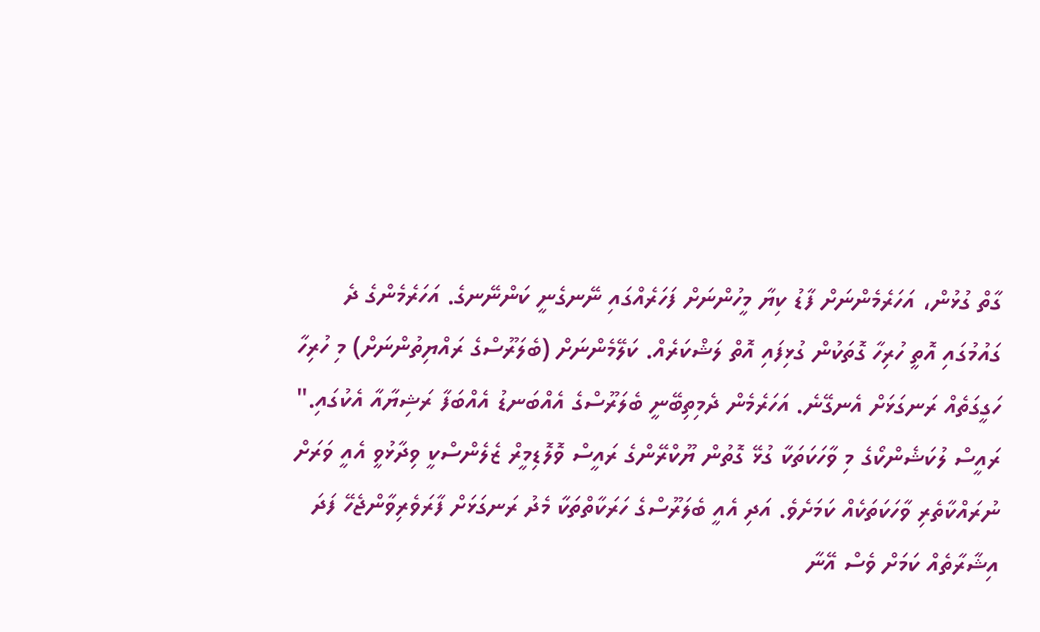ގާތް ގުޅުން، އަހަރެމެންނަށް ފާޑު ކިޔާ މީހުންނަށް ފަހަރެއްގައި ނޭނގެނީ ކަންނޭނގެ. އަހަރެމެންގެ ދެ ގައުމުގައި އޮތީ ހުރިހާ ގޮތަކުން ގުޅިފައި އޮތް ލަޝްކަރެއް. ކަލޭމެންނަށް (ބެލަރޫސްގެ ރައްޔިތުންނަށް) މި ހުރިހާ ހަގީގަތެއް ރަނގަޅަށް އެނގޭނެ. އަހަރެމެން ދެމިތިބޭނީ ބެލަރޫސްގެ އެއްބަނޑު އެއްބަފާ ރަޝިޔާއާ އެކުގައި."
ރައީސް ލުކަޝެންކޯގެ މި ވާހަކަތަކާ ގުޅޭ ގޮތުން ޔޫކްރޭންގެ ރައީސް ވޮލޮޑިމީރް ޒެލެންސްކީ ވިދާޅުވީ އެއީ ވަރަށް ނުރައްކާތެރި ވާހަކަތަކެއް ކަމަށެވެ. އަދި އެއީ ބެލަރޫސްގެ ހަރަކާތްތަކާ މެދު ރަނގަޅަށް ފާރަވެރިވާންޖެހޭ ފަދަ އިޝާރާތެއް ކަމަށް ވެސް އޭނާ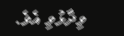ވިދާޅުވި އެވެ.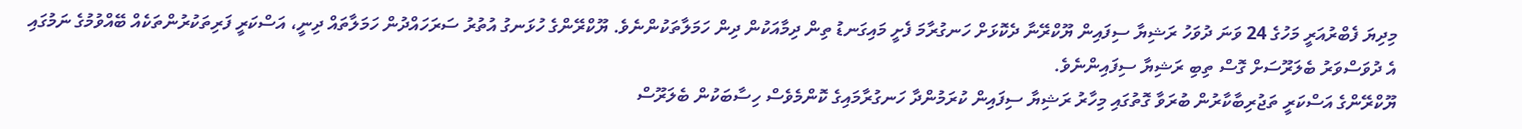މިދިޔަ ފެބްރުއަރީ މަހުގެ 24 ވަނަ ދުވަހު ރަޝިޔާ ސިފައިން ޔޫކްރޭނާ ދެކޮޅަށް ހަނގުރާމަ ފެށީ މައިގަނޑު ތިން ދިމާއަކުން ދިން ހަމަލާތަކުންނެވެ. ޔޫކްރޭންގެ ހުޅަނގު އުތުރު ސަރަހައްދުން ހަމަލާތައް ދިނީ، އަސްކަރީ ފަރިތަކުރުންތަކެއް ބޭއްވުމުގެ ނަމުގައި އެ ދުވަސްވަރު ބެލަރޫސަށް ގޮސް ތިބި ރަޝިޔާ ސިފައިންނެވެ.
ޔޫކްރޭންގެ އަސްކަރީ ތަޖުރިބާކާރުން ބުރަވާ ގޮތުގައި މިހާރު ރަޝިޔާ ސިފައިން ކުރަމުންދާ ހަނގުރާމައިގެ ކޮންމެވެސް ހިސާބަކުން ބެލަރޫސް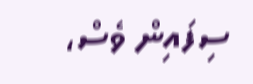ސިފައިން ވެސް،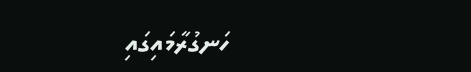ހަނގުރާމައިގައި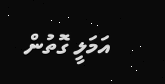އަމަލީ ގޮތުން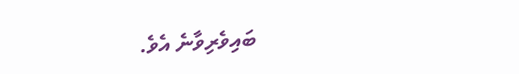ބައިވެރިވާނެ އެވެ.